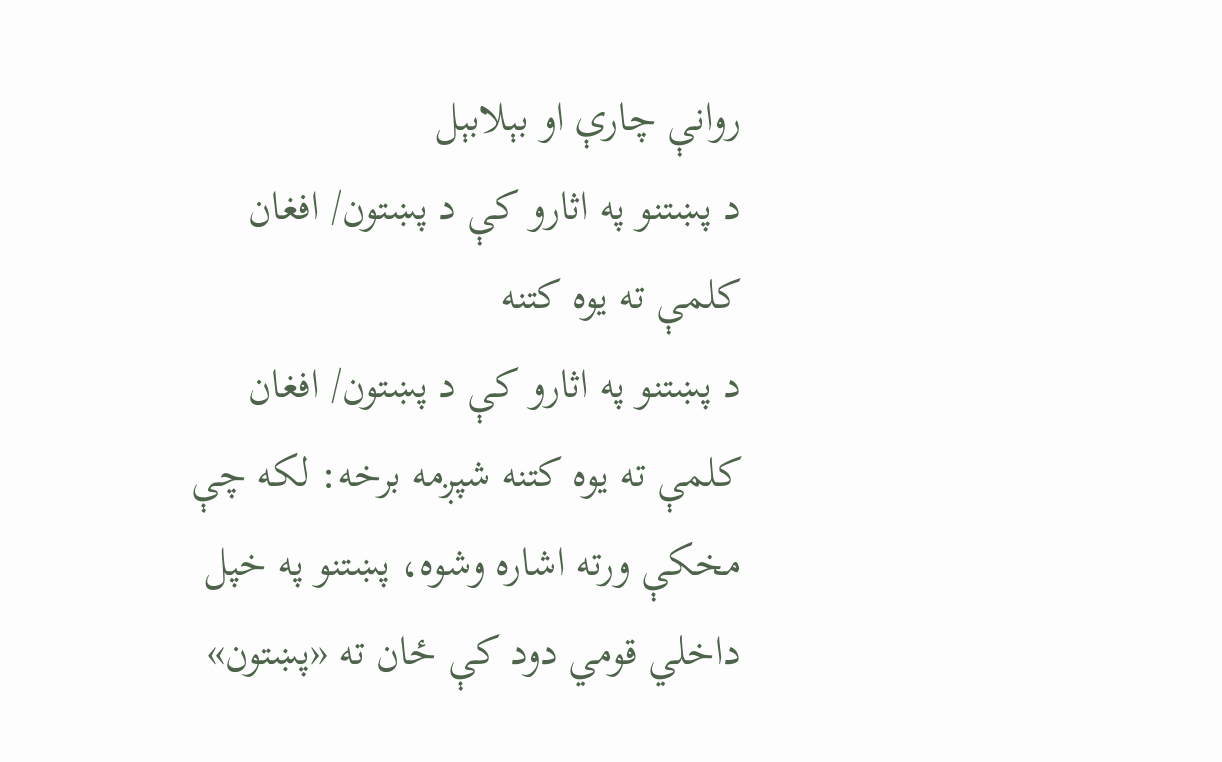روانې چارې او بېلابېل
د پښتنو په اثارو کې د پښتون/ افغان کلمې ته یوه کتنه
د پښتنو په اثارو کې د پښتون/ افغان کلمې ته یوه کتنه شپږمه برخه: لکه چې مخکې ورته اشاره وشوه، پښتنو په خپل داخلي قومي دود کې ځان ته «پښتون»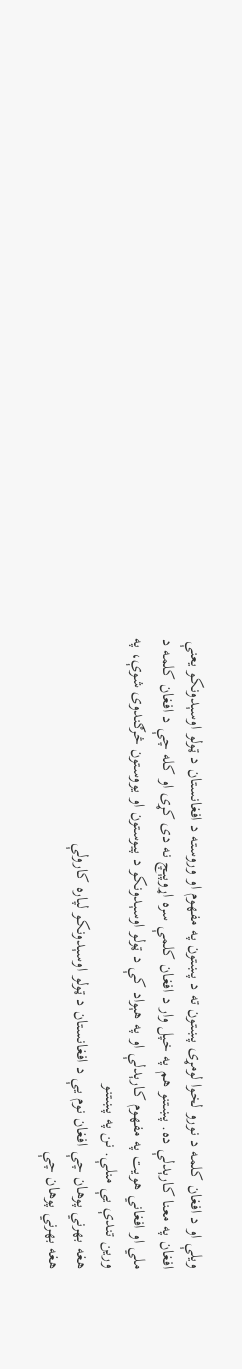ویلې او د افغان کلمه د نورو لخوا لومړی پښتون ته د پښتون په مفهوم او وروسته د افغانستان د ټولو اوسېدونکو یعنې افغان په معنا کارېدلې ده. پښتنو هم په خپل وار د افغان کلمې سره اړوپېچ نه دی کړی او کله چې د افغان کلمه د ملي او افغاني هویت په مفهوم کارېدلې او په هېواد کې د ټولو اوسېدونکو د پيوستون او یووستون څرګندوی شوې، په ورین تندې یې منلې. نن په پښتنو
هغه بهرني پوهان چې افغان نوم یې د افغانستان د ټولو اوسېدونکو لپاره کارولې
هغه بهرني پوهان چې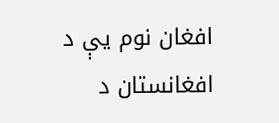افغان نوم یې د افغانستان د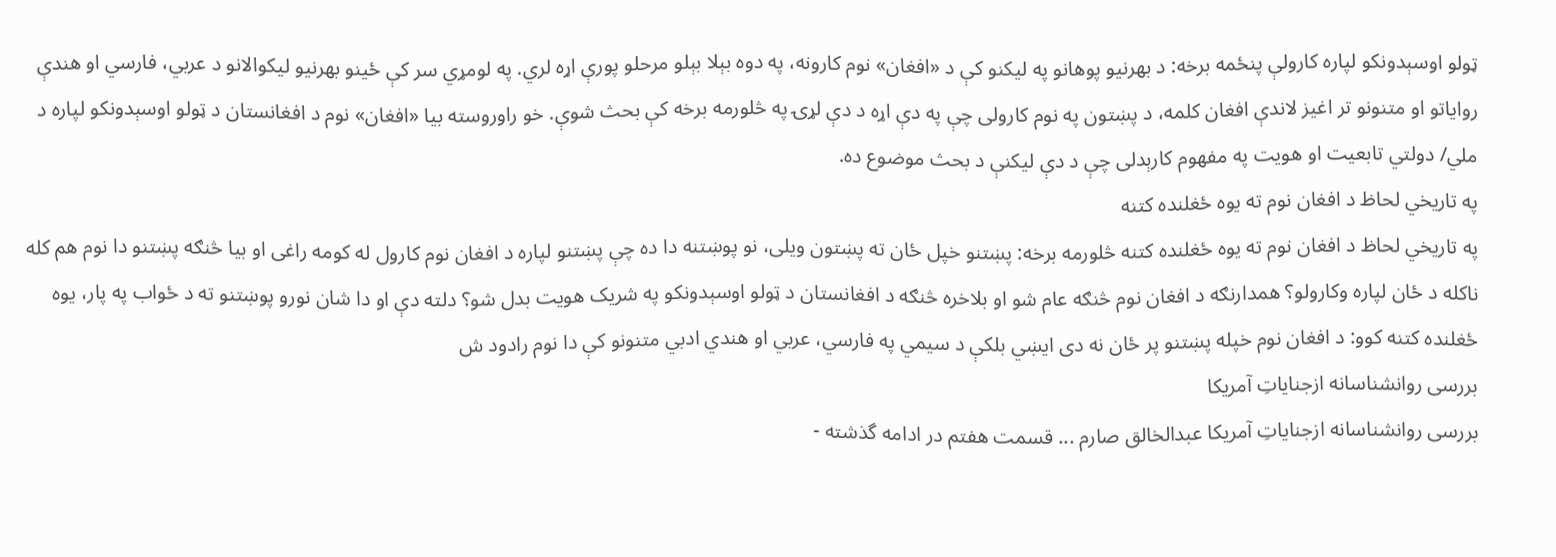ټولو اوسېدونکو لپاره کارولې پنځمه برخه: د بهرنیو پوهانو په لیکنو کې د «افغان» نوم کارونه، په دوه بېلا بېلو مرحلو پورې اړه لري. په لومړي سر کې ځینو بهرنیو لیکوالانو د عربي، فارسي او هندې روایاتو او متنونو تر اغیز لاندې افغان کلمه، د پښتون په نوم کارولی چې په دې اړه د دې لړۍ په څلورمه برخه کې بحث شوې. خو راوروسته بیا «افغان» نوم د افغانستان د ټولو اوسېدونکو لپاره د ملي/ دولتي تابعیت او هویت په مفهوم کارېدلی چې د دې لیکنې د بحث موضوع ده.
په تاریخي لحاظ د افغان نوم ته یوه ځغلنده کتنه
په تاریخي لحاظ د افغان نوم ته یوه ځغلنده کتنه څلورمه برخه: پښتنو خپل ځان ته پښتون ویلی، نو پوښتنه دا ده چې پښتنو لپاره د افغان نوم کارول له کومه راغی او بیا څنګه پښتنو دا نوم هم کله ناکله د ځان لپاره وکارولو؟ همدارنګه د افغان نوم څنګه عام شو او بلاخره څنګه د افغانستان د ټولو اوسېدونکو په شریک هویت بدل شو؟ دلته دې او دا شان نورو پوښتنو ته د ځواب په پار، یوه ځغلنده کتنه کوو: د افغان نوم خپله پښتنو پر ځان نه دی ایښي بلکې د سیمي په فارسي، عربي او هندي ادبي متنونو کې دا نوم رادود ش
بررسی روانشناسانه ازجنایاتِ آمریکا
بررسی روانشناسانه ازجنایاتِ آمریکا عبدالخالق صارم ... قسمت هفتم در ادامه گذشته -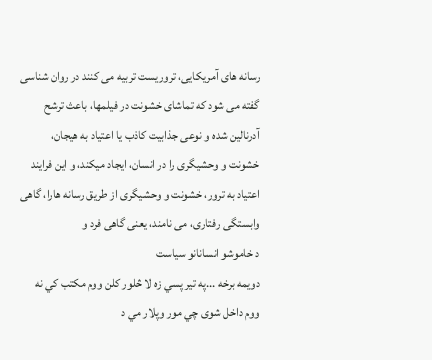رسانه های آمریکایی، تروریست تربيه می کنند در روان شناسی گفته می شود که تماشای خشونت در فیلمها، باعث ترشح آدرنالین شده و نوعی جذابیت کاذب یا اعتیاد به هیجان، خشونت و وحشیگری را در انسان، ایجاد میکند، و این فرایند اعتیاد به ترور، خشونت و وحشیگری از طریق رسانه هارا، گاهی وابستگی رفتاری، می نامند، یعنی گاهی فرد و
د خاموشو انسانانو سیاست
دویمه برخه ...په تیر پسي زه لا څلور کلن ووم مکتب کي نه ووم داخل شوی چي مور وپلار مي د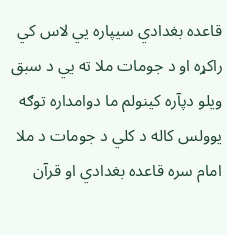قاعده بغدادي سیپاره يي لاس کي راکړه او د جومات ملا ته يي د سبق ویلو دپآره کینولم ما دوامداره توګه یوولس کاله د کلي د جومات د ملا امام سره قاعده بغدادي او قرآن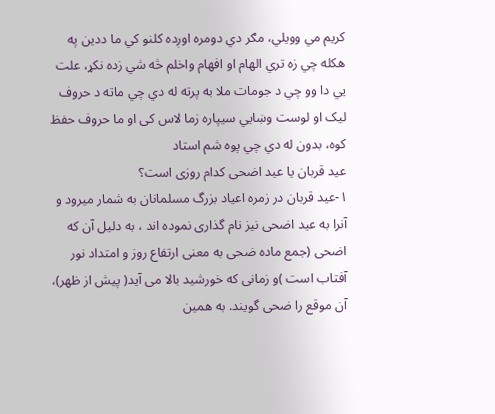کریم مي وویلي، مګر دي دومره اوږده کلنو کي ما ددین په هکله چي زه تري الهام او افهام واخلم څه شي زده نکړ، علت يي دا وو چي د جومات ملا به پرته له دي چي ماته د حروف لیک او لوست وښايي سیپاره زما لاس کی او ما حروف حفظ کوه، بدون له دي چي پوه شم استاد
عید قربان یا عید اضحی کدام روزی است؟
۱-عید قربان در زمره اعیاد بزرگ مسلمانان به شمار میرود و آنرا به عید اضحی نیز نام گذاری نموده اند ، به دلیل آن که اضحی (جمع ماده ضحی به معنی ارتفاع روز و امتداد نور آفتاب است )و زمانی که خورشید بالا می آید( پیش از ظهر)، آن موقع را ضحی گویند. به همین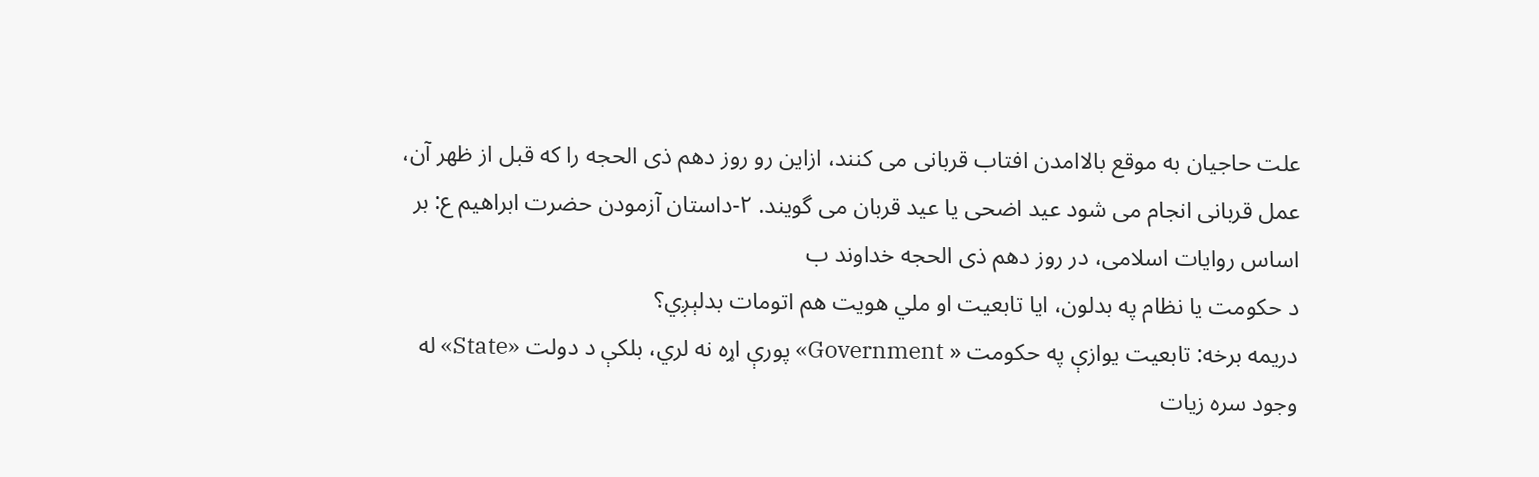علت حاجیان به موقع بالاامدن افتاب قربانی می کنند، ازاین رو روز دهم ذی الحجه را که قبل از ظهر آن، عمل قربانی انجام می شود عید اضحی یا عید قربان می گویند. ۲-داستان آزمودن حضرت ابراهیم ع: بر اساس روایات اسلامی، در روز دهم ذی الحجه خداوند ب
د حکومت یا نظام په بدلون، ایا تابعیت او ملي هویت هم اتومات بدلېږي؟
دریمه برخه: تابعیت یوازې په حکومت « Government» پورې اړه نه لري، بلکې د دولت «State» له وجود سره زیات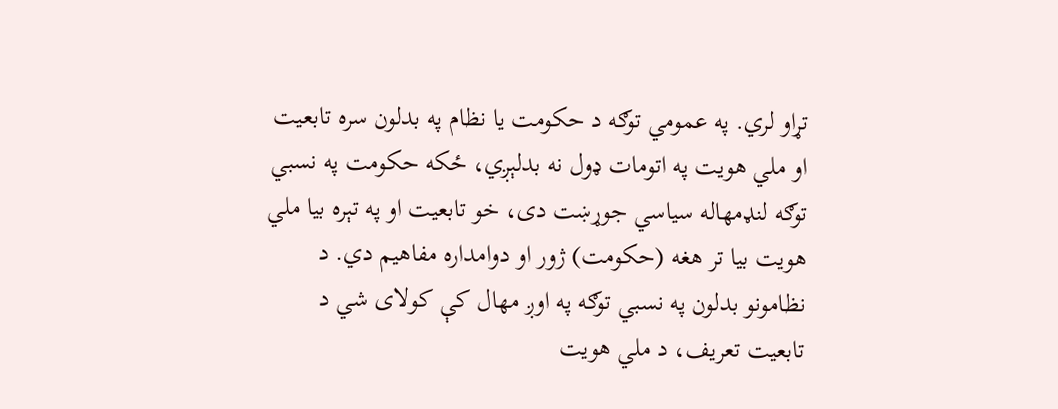تړاو لري. په عمومي توګه د حکومت یا نظام په بدلون سره تابعیت او ملي هویت په اتومات ډول نه بدلېږي، ځکه حکومت په نسبي توګه لنډمهاله سیاسي جوړښت دی، خو تابعیت او په تېره بیا ملي هویت بیا تر هغه (حکومت) ژور او دوامداره مفاهیم دي. د نظامونو بدلون په نسبي توګه په اوږ مهال کې کولای شي د تابعیت تعریف، د ملي هویت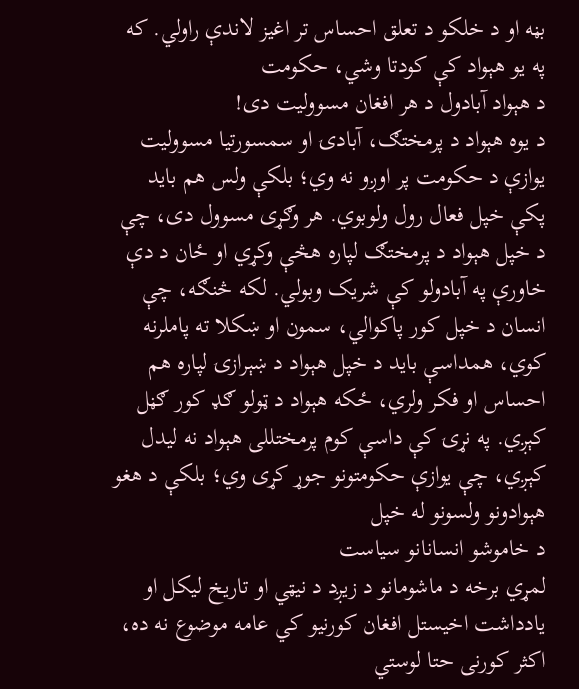بڼه او د خلکو د تعلق احساس تر اغیز لاندې راولي. که په یو هېواد کې کودتا وشي، حکومت
د هېواد آبادول د هر افغان مسوولیت دی!
د یوه هېواد د پرمختګ، آبادۍ او سمسورتیا مسوولیت یوازې د حکومت پر اوږو نه وي؛ بلکې ولس هم باید پکې خپل فعال رول ولوبوي. هر وګړی مسوول دی، چې د خپل هېواد د پرمختګ لپاره هڅې وکړي او ځان د دې خاورې په آبادولو کې شریک وبولي. لکه څنګه، چې انسان د خپل کور پاکوالي، سمون او ښکلا ته پاملرنه کوي، همداسې باید د خپل هېواد د ښېرازۍ لپاره هم احساس او فکر ولري، ځکه هېواد د ټولو ګډ کور ګڼل کېږي. په نړۍ کې داسې کوم پرمختللی هېواد نه لیدل کېږي، چې یوازې حکومتونو جوړ کړی وي؛ بلکې د هغو هېوادونو ولسونو له خپل
د خاموشو انسانانو سیاست
لمړي برخه د ماشومانو د زیږد د نیټي او تاریخ لیکل او یادداشت اخیستل افغان کورنیو کي عامه موضوع نه ده، اکثر کورنی حتا لوستي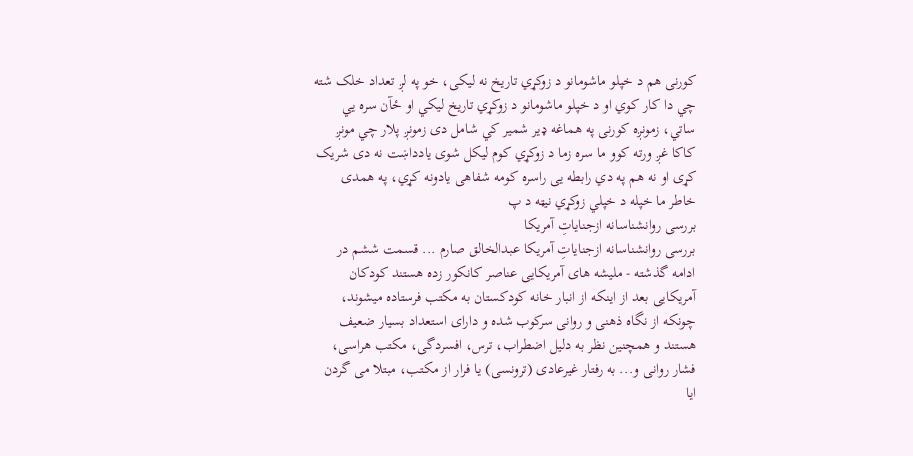کورنی هم د خپلو ماشومانو د زوکړي تاریخ نه لیکی، خو په لږ تعداد خلک شته چي دا کار کوي او د خپلو ماشومانو د زوکړي تاریخ لیکي او ځآن سره يي ساتي، زمونږه کورنی په هماغه ډیر شمیر کي شامل دی زمونږ پلار چي مونږ کاکا غږ ورته کوو ما سره زما د زوکړي کوم لیکل شوی یادداښت نه دی شریک کړی او نه هم په دي رابطه يی راسره کومه شفاهی یادونه کړي، په همدی خاطر ما خپله د خپلي زوکړي نیټه د پ
بررسی روانشناسانه ازجنایاتِ آمریکا
بررسی روانشناسانه ازجنایاتِ آمریکا عبدالخالق صارم ... قسمت ششم در ادامه گذشته - ملیشه های آمریکایی عناصر کانکور زده هستند کودکان آمریکایی بعد از اینکه از انبار خانه کودکستان به مکتب فرستاده ميشوند، چونکه از نگاه ذهنی و روانی سرکوب شده و داراى استعداد بسيار ضعيف هستند و همچنین نظر به دلیل اضطراب، ترس، افسردگی، مکتب هراسی، فشار روانی و... به رفتار غیرعادی (ترونسی) یا فرار از مکتب، مبتلا می گردن
ایا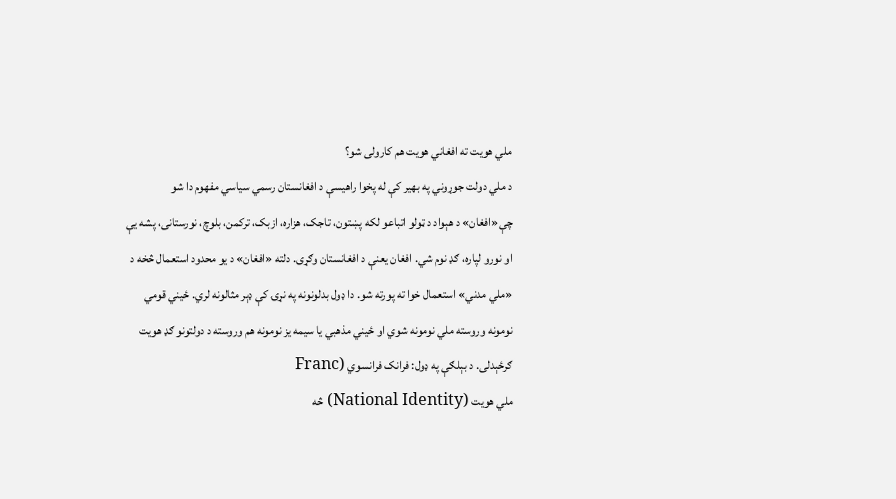ملي هویت ته افغاني هویت هم کارولی شو؟
د ملي دولت جوړوني په بهیر کې له پخوا راهیسې د افغانستان رسمي سیاسي مفهوم دا شو چې«افغان» د هېواد د ټولو اتباعو لکه پښتون، تاجک، هزاره، ازبک، ترکمن، بلوچ، نورستانی، پشه یې او نورو لپاره، ګډ نوم شي. افغان یعنې د افغانستان وګړی. دلته «افغان» د یو محدود استعمال څخه د «ملي مدني» استعمال خوا ته پورته شو. دا ډول بدلونونه په نړۍ کې ډېر مثالونه لري. ځیني قومي نومونه وروسته ملي نومونه شوي او ځیني مذهبي یا سیمه یز نومونه هم وروسته د دولتونو ګډ هویت ګرځېدلی. د بېلګې په ډول: فرانک فرانسوي (Franc
ملي هویت (National Identity) څه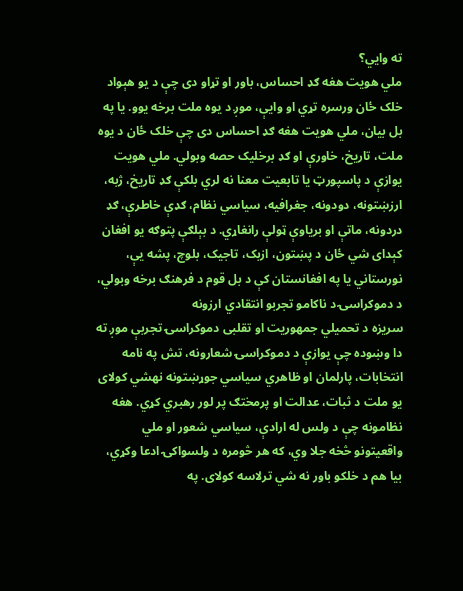ته وایي؟
ملي هویت هغه ګډ احساس، باور او تړاو دی چې د یو هېواد خلک ځان ورسره تړي او وایې، موږ د یوه ملت برخه یوو. یا په بل بیان، ملي هویت هغه ګډ احساس دی چې خلک ځان د یوه ملت، تاریخ، خاورې او ګډ برخلیک حصه وبولي. ملي هویت یوازې د پاسپورټ یا تابعیت معنا نه لري بلکې ګډ تاریخ، ژبه، ارزښتونه، دودونه، جغرافیه، سیاسي نظام، ګډې خاطرې، ګډ دردونه، ماتې او بریاوې ټولې رانغاړي. د بېلګې پتوګه یو افغان کېدای شي ځان د پښتون، ازبک، تاجیک، بلوچ، پشه یې، نورستاني یا په افغانستان کې د بل قوم د فرهنګ برخه وبولي،
د دموکراسۍ د ناکامو تجربو انتقادي ارزونه
سریزه د تحمیلي جمهوریت او تقلبی دموکراسۍ تجربې موږ ته دا وښوده چې یوازې د دموکراسۍ شعارونه، تش په نامه انتخابات، پارلمان او ظاهري سیاسي جوړښتونه نهشي کولای یو ملت د ثبات، عدالت او پرمختګ پر لور رهبري کړي. هغه نظامونه چې د ولس له ارادې، سیاسي شعور او ملي واقعیتونو څخه جلا وي، که هر څومره د ولسواکۍ ادعا وکړي، بیا هم د خلکو باور نه شي ترلاسه کولای. په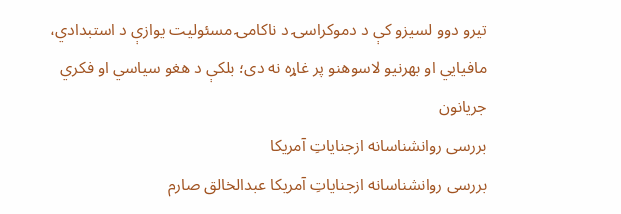تیرو دوو لسیزو کې د دموکراسۍ د ناکامۍ مسئولیت یوازې د استبدادي، مافیایي او بهرنیو لاسوهنو پر غاړه نه دی؛ بلکې د هغو سیاسي او فکري جریانون
بررسی روانشناسانه ازجنایاتِ آمریکا
بررسی روانشناسانه ازجنایاتِ آمریکا عبدالخالق صارم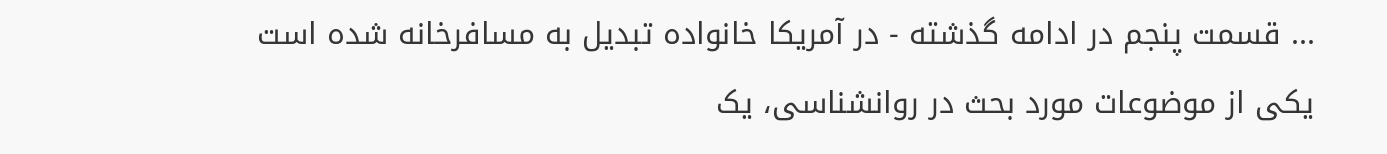... قسمت پنجم در ادامه گذشته - در آمریکا خانواده تبدیل به مسافرخانه شده است یکی از موضوعات مورد بحث در روانشناسی، یک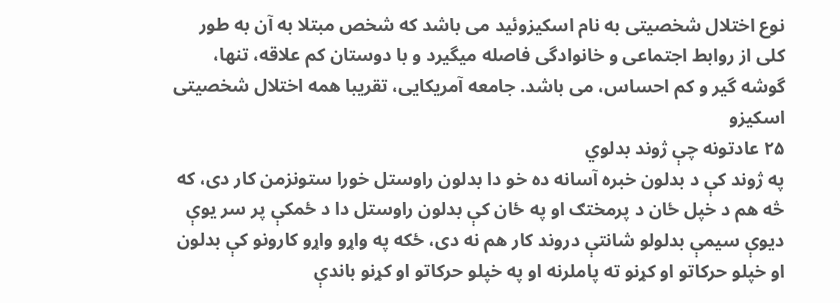نوع اختلال شخصیتی به نام اسکیزوئید می باشد که شخص مبتلا به آن به طور کلی از روابط اجتماعی و خانوادگی فاصله میگیرد و با دوستان کم علاقه، تنها، گوشه گیر و کم احساس، می باشد. جامعه آمریکایی، تقریبا همه اختلال شخصیتی اسکیزو
۲۵ عادتونه چې ژوند بدلوي
په ژوند کې د بدلون خبره آسانه ده خو دا بدلون راوستل خورا ستونزمن کار دی، که څه هم د خپل ځان د پرمختګ او په ځان کې بدلون راوستل دا د ځمکې پر سر یوې دیوې سیمې بدلولو شانتې دروند کار هم نه دی، ځکه په واړو واړو کارونو کې بدلون او خپلو حرکاتو او کړنو ته پاملرنه او په خپلو حرکاتو او کړنو باندې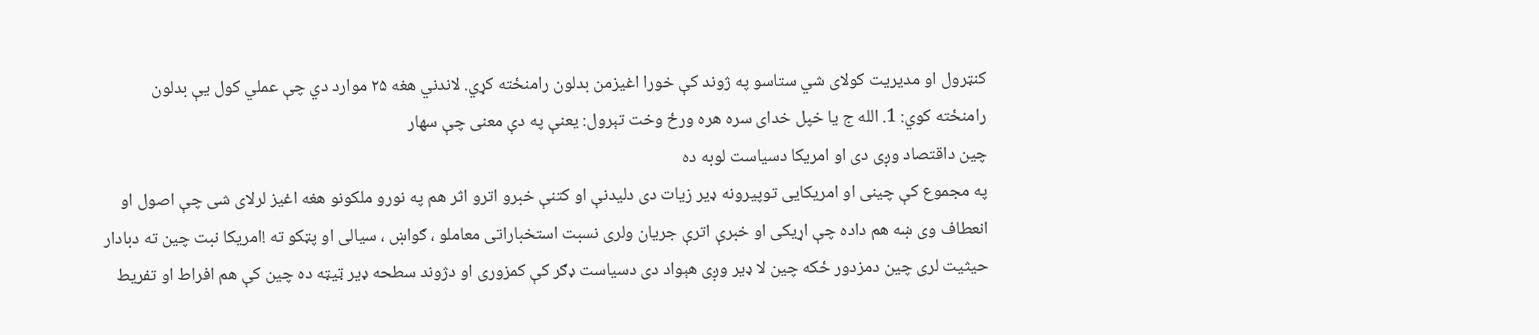کنټرول او مدیریت کولای شي ستاسو په ژوند کې خورا اغیزمن بدلون رامنځته کړي. لاندني هغه ۲۵ موارد دي چې عملي کول یې بدلون رامنځته کوي: 1. الله ج یا خپل خدای سره هره ورځ وخت تېرول: یعنې په دې معنی چې سهار
چین داقتصاد وږی دی او امریکا دسیاست لوبه ده
په مجموع کې چینی او امریکایی توپیرونه ډیر زیات دی دلیدنې او کتنې خبرو اترو اثر هم په نورو ملکونو هغه اغیز لرلای شی چې اصول او انعطاف وی ښه هم داده چې اړیکی او خبرې اترې جریان ولری نسبت استخباراتی معاملو ، ګواښ ، سیالی او پټکو ته !امریکا نبت چین ته دبادار حیثیت لری چین دمزدور ځکه چین لا ډیر وږی هېواد دی دسیاست ډګر کې کمزوری او دژوند سطحه ډیر ټیټه ده چین کې هم افراط او تفریط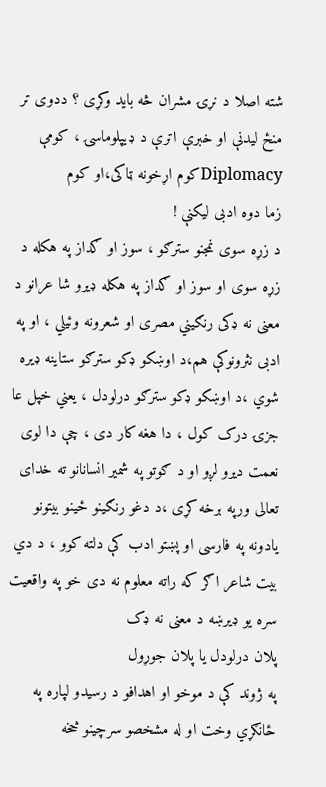شته اصلا د نړۍ مشران څه باید وکړی ؟ ددوی تر منځ لیدنې او خبرې اترې د ډیپلوماسۍ ، کومې Diplomacyکوم اړخونه ټاکی،او کوم
زما دوه ادبى ليکنې !
د زړه سوی نمجنو سترګو ، سوز او ګداز په هکله د زړه سوی او سوز او ګداز په هکله ډیرو شا عرانو د معنی نه ډکی رنګیني مصری او شعرونه وئیلي ، او په ادبی نثرونوکې هم،د اوښکو ډکو سترګو ستاینه ډیره شوي ،د اوښکو ډکو سترګو درلودل ، یعني خپل عا جزۍ درک کول ، دا هغه کار دی ، چې دا لوی نعمت دیرو لږو او د ګوتو په شمیر انسانانو ته خدای تعالی ورپه برخه کړی ،د دغو رنګینو ځینو بیتونو یادونه په فارسی او پښتو ادب کې دلته کوو ، د دي بیت شاعر اګر که راته معلوم نه دی خو په واقعیت سره یو ډیرښه د معنی نه ډک
پلان درلودل یا پلان جوړول
په ژوند کې د موخو او اهدافو د رسیدو لپاره په ځانګړي وخت او له مشخصو سرچینو څخه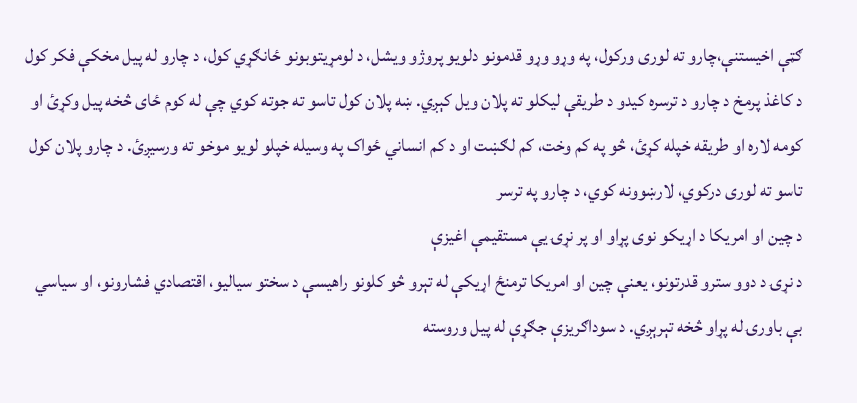ګټې اخیستنې،چارو ته لوری ورکول، په وړو وړو قدمونو دلویو پروژو ویشل، د لومړیتوبونو ځانګړي کول، د چارو له پیل مخکې فکر کول د کاغذ پرمخ د چارو د ترسره کیدو د طریقې لیکلو ته پلان ویل کېږي. ښه پلان کول تاسو ته جوته کوي چې له کوم ځای څخه پیل وکړئ او کومه لاره او طریقه خپله کړئ، څو په کم وخت، کم لګښت او د کم انساني ځواک په وسیله خپلو لویو موخو ته ورسیږئ. د چارو پلان کول تاسو ته لوری درکوي، لارښوونه کوي، د چارو په ترسر
د چین او امریکا د اړیکو نوی پړاو او پر نړۍ یې مستقیمې اغیزې
د نړۍ د دوو سترو قدرتونو، یعنې چین او امریکا ترمنځ اړیکې له تېرو څو کلونو راهیسې د سختو سیالیو، اقتصادي فشارونو، او سیاسي بې باورۍ له پړاو څخه تېرېږي. د سوداګریزې جګړې له پیل وروسته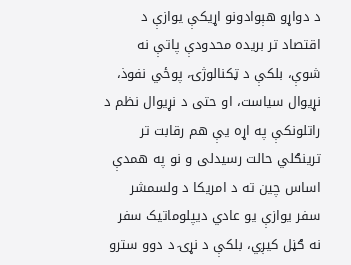د دواړو هېوادونو اړیکې یوازې د اقتصاد تر بریده محدودې پاتې نه شوې، بلکې د ټکنالوژۍ، پوځي نفوذ، نړیوال سیاست، او حتی د نړیوال نظم د راتلونکې په اړه یې هم رقابت تر ترینګلي حالت رسیدلی و نو په همدې اساس چین ته د امریکا د ولسمشر سفر یوازې یو عادي دیپلوماتیک سفر نه ګڼل کیږي، بلکې د نړۍ د دوو سترو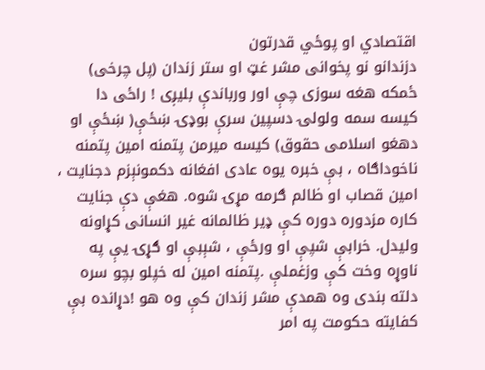اقتصادي او پوځي قدرتون
دزندانو نو پخوانی مشر غټ او ستر زندان (پل چرخی)
ځمکه هغه سوزی چې اور ورباندې بلیږی ! راځی دا کیسه سمه ولولۍ دسپین سرې بوډۍ ښځې( ښځې او دهغو اسلامی حقوق) کیسه میرمن پتمنه امین پتمنه ناخوداګاه ، بې خبره یوه عادی افغانه دکمونېزم دجنایت ، امین قصاب او ظالم ګرمه مړۍ شوه. هغې دې جنایت کاره مزدوره دوره کې ډیر ظالمانه غیر انسانی کړاونه ولیدل. خرابې شپې او ورځې ، شېبې او ګړۍ یې په ناوړه وخت کې وزغملې .پتمنه امین له خپلو بچو سره دلته بندی وه همدې مشر زندان کې وه هو !دړانده بې کفایته حکومت په امر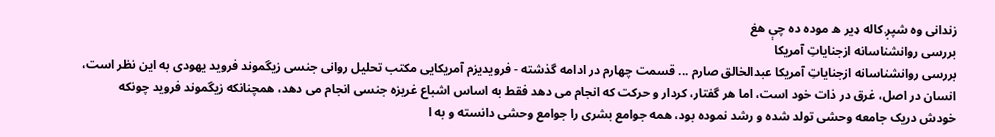زندانی وه شپږ کاله ډیر ه موده ده چې هغ
بررسی روانشناسانه ازجنایاتِ آمریکا
بررسی روانشناسانه ازجنایاتِ آمریکا عبدالخالق صارم ... قسمت چهارم در ادامه گذشته - فرویدیزم آمریکایی مکتب تحليل روانی جنسى زيگموند فرويد يهودى به اين نظر است، انسان در اصل، غرق در ذات خود است، اما هر گفتار، کردار و حرکت که انجام مى دهد فقط به اساس اشباع غريزه جنسى انجام مى دهد، همچنانکه زيگموند فرويد چونکه خودش دريک جامعه وحشی تولد شده و رشد نموده بود، همه جوامع بشری را جوامع وحشى دانسته و به ا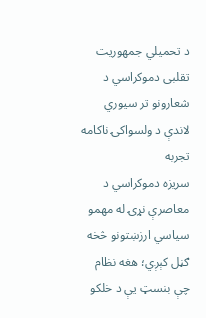د تحمیلي جمهوریت تقلبی دموکراسي د شعارونو تر سیوري لاندې د ولسواکۍ ناکامه تجربه
سریزه دموکراسي د معاصرې نړۍ له مهمو سیاسي ارزښتونو څخه ګڼل کېږي؛ هغه نظام چې بنسټ یې د خلکو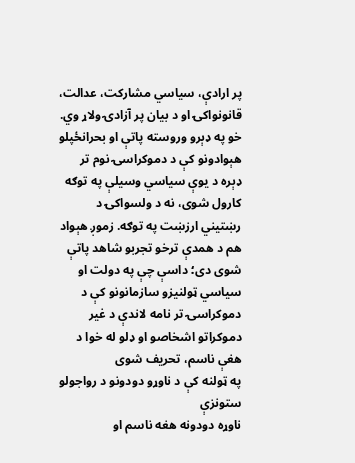پر ارادې، سیاسي مشارکت، عدالت، قانونواکۍ او د بیان پر آزادۍ ولاړ وي. خو په ډېرو وروسته پاتې او بحرانځپلو هېوادونو کې د دموکراسۍ نوم تر ډېره د یوې سیاسي وسیلې په توګه کارول شوی، نه د ولسواکۍ د رښتیني ارزښت په توګه. زموږ هېواد هم د همدې ترخو تجربو شاهد پاتې شوی دی؛ داسې چې په دولت او سیاسي ټولنیزو سازمانونو کې د دموکراسۍ تر نامه لاندې د غیر دموکراتو اشخاصو او ډلو له خوا د هغې ناسم، تحریف شوی
په ټولنه کې د ناوړو دودونو د رواجولو ستونزې
ناوړه دودونه هغه ناسم او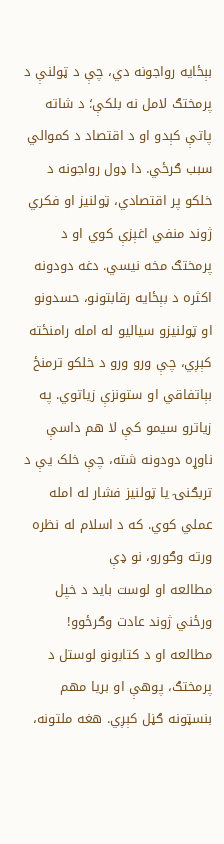بېځایه رواجونه دي، چې د ټولنې د پرمختګ لامل نه بلکې؛ د شاته پاتې کېدو او د اقتصاد د کموالي سبب ګرځي. دا ډول رواجونه د خلکو پر اقتصادي، ټولنیز او فکري ژوند منفي اغېزې کوي او د پرمختګ مخه نیسي. دغه دودونه اکثره د بېځایه رقابتونو، حسدونو او ټولنیزو سیالیو له امله رامنځته کېږي، چې ورو ورو د خلکو ترمنځ بېاتفاقي او ستونزې زیاتوي. په زیاترو سیمو کې لا هم داسې ناوړه دودونه شته، چې خلک یې د تربګنۍ یا ټولنیز فشار له امله عملي کوي. که د اسلام له نظره ورته وګورو، نو ډې
مطالعه او لوست باید د خپل ورځني ژوند عادت وګرځوو!
مطالعه او د کتابونو لوستل د پرمختګ، پوهې او بریا مهم بنسټونه ګڼل کېږي. هغه ملتونه،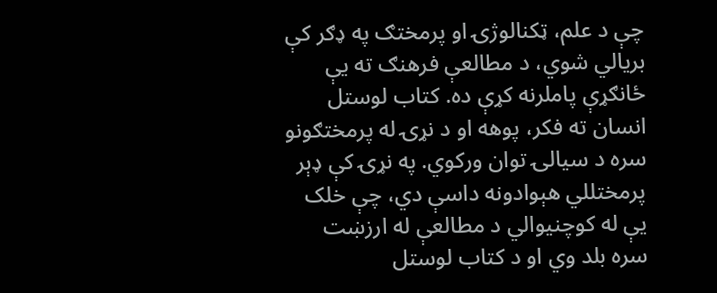چې د علم، ټکنالوژۍ او پرمختګ په ډګر کې بریالي شوي، د مطالعې فرهنګ ته یې ځانګړې پاملرنه کړې ده. کتاب لوستل انسان ته فکر، پوهه او د نړۍ له پرمختګونو سره د سیالۍ توان ورکوي. په نړۍ کې ډېر پرمختللي هېوادونه داسې دي، چې خلک یې له کوچنیوالي د مطالعې له ارزښت سره بلد وي او د کتاب لوستل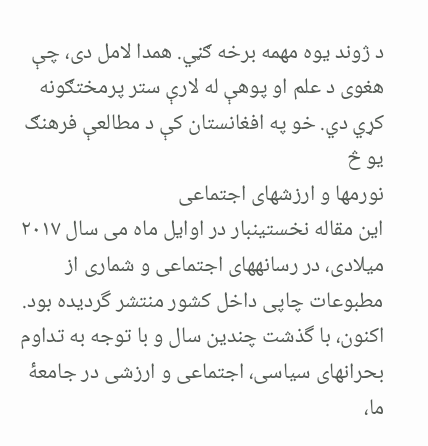د ژوند یوه مهمه برخه ګڼي. همدا لامل دی، چې هغوی د علم او پوهې له لارې ستر پرمختګونه کړي دي. خو په افغانستان کې د مطالعې فرهنګ یو څ
نورمها و ارزشهای اجتماعی
این مقاله نخستینبار در اوایل ماه می سال ۲۰۱۷ میلادی، در رسانههای اجتماعی و شماری از مطبوعات چاپی داخل کشور منتشر گردیده بود. اکنون، با گذشت چندین سال و با توجه به تداوم بحرانهای سیاسی، اجتماعی و ارزشی در جامعۀ ما،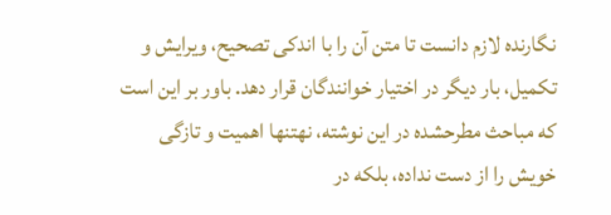نگارنده لازم دانست تا متن آن را با اندکی تصحیح، ویرایش و تکمیل، بار دیگر در اختیار خوانندگان قرار دهد. باور بر این است که مباحث مطرحشده در این نوشته، نهتنها اهمیت و تازگی خویش را از دست نداده، بلکه در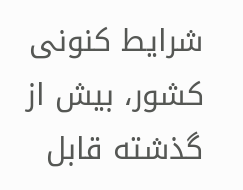شرایط کنونی کشور، بیش از گذشته قابل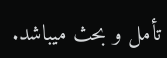تأمل و بحث میباشد.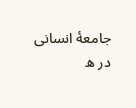جامعۀ انسانی در ه